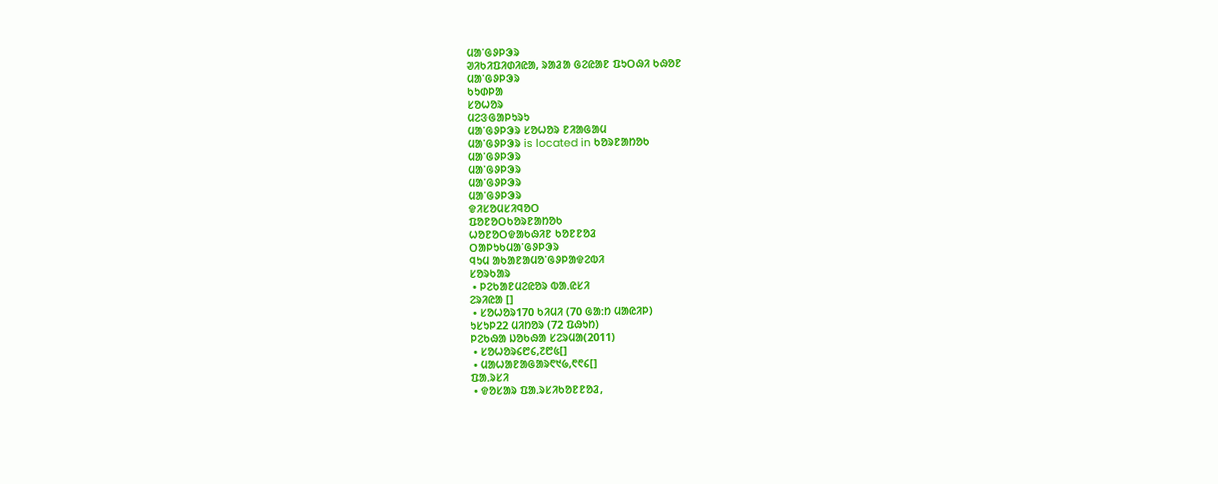ᱢᱟᱸᱜᱽᱞᱳᱨ
ᱣᱤᱠᱤᱯᱤᱰᱤᱭᱟ, ᱨᱟᱲᱟ ᱜᱮᱭᱟᱱ ᱯᱩᱛᱷᱤ ᱠᱷᱚᱱ
ᱢᱟᱸᱜᱽᱞᱳᱨ
ᱠᱩᱰᱞᱟ
ᱥᱚᱦᱚᱨ
ᱢᱮᱝᱜᱟᱞᱩᱨᱩ
ᱢᱟᱸᱜᱽᱞᱳᱨ ᱥᱚᱦᱚᱨ ᱱᱤᱟᱜᱟᱢ
ᱢᱟᱸᱜᱽᱞᱳᱨ is located in ᱠᱚᱨᱱᱟᱴᱚᱠ
ᱢᱟᱸᱜᱽᱞᱳᱨ
ᱢᱟᱸᱜᱽᱞᱳᱨ
ᱢᱟᱸᱜᱽᱞᱳᱨ
ᱢᱟᱸᱜᱽᱞᱳᱨ
ᱫᱤᱥᱚᱢᱥᱤᱧᱚᱛ
ᱯᱚᱱᱚᱛᱠᱚᱨᱱᱟᱴᱚᱠ
ᱦᱚᱱᱚᱛᱫᱟᱠᱷᱤᱱ ᱠᱚᱱᱱᱚᱲ
ᱛᱟᱞᱩᱠᱢᱟᱸᱜᱽᱞᱳᱨ
ᱧᱩᱢ ᱟᱠᱟᱱᱟᱢᱚᱸᱜᱽᱞᱟᱫᱮᱵᱤ
ᱥᱚᱨᱠᱟᱨ
 • ᱞᱮᱠᱟᱱᱢᱮᱭᱚᱨ ᱵᱟᱹᱭᱥᱤ
ᱮᱨᱤᱭᱟ []
 • ᱥᱚᱦᱚᱨ170 ᱠᱤᱢᱤ (70 ᱜᱟᱺᱴ ᱢᱟᱭᱤᱞ)
ᱩᱥᱩᱞ22 ᱢᱤᱴᱚᱨ (72 ᱯᱷᱩᱴ)
ᱞᱮᱠᱷᱟ ᱡᱚᱠᱷᱟ ᱥᱮᱨᱢᱟ(2011)
 • ᱥᱚᱦᱚᱨ᱔᱘᱔,᱗᱘᱕[]
 • ᱢᱟᱦᱟᱱᱟᱜᱟᱨ᱖᱑᱙,᱖᱖᱔[]
ᱯᱟᱹᱨᱥᱤ
 • ᱫᱚᱥᱟᱨ ᱯᱟᱹᱨᱥᱤᱠᱚᱱᱱᱚᱲ,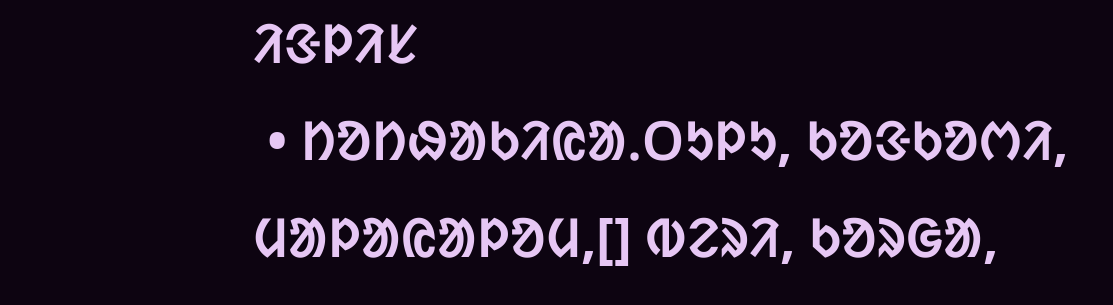ᱤᱝᱞᱤᱥ
 • ᱴᱚᱴᱷᱟᱠᱤᱭᱟᱹᱛᱩᱞᱩ, ᱠᱚᱝᱠᱚᱬᱤ, ᱢᱟᱞᱟᱭᱟᱞᱚᱢ,[] ᱵᱮᱨᱤ, ᱠᱚᱨᱜᱟ,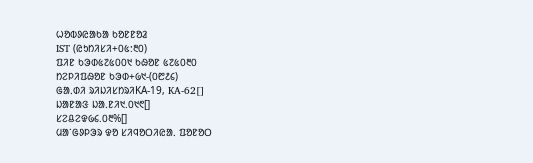ᱦᱚᱵᱽᱭᱟᱠᱟ ᱠᱚᱱᱱᱚᱲ
IST (ᱭᱩᱴᱤᱥᱤ+᱐᱕:᱓᱐)
ᱯᱤᱱ ᱠᱳᱰ᱕᱗᱕᱐᱐᱑ ᱠᱷᱚᱱ ᱕᱗᱕᱐᱓᱐
ᱴᱮᱞᱤᱯᱷᱚᱱ ᱠᱳᱰ+᱙᱑-(᱐᱘᱒᱔)
ᱜᱟᱹᱰᱤ ᱨᱤᱡᱤᱥᱴᱨᱤKA-19, KA-62[]
ᱡᱟᱱᱟᱝ ᱡᱟᱹᱱᱤ᱑.᱐᱑᱖[]
ᱥᱮᱪᱮᱫ᱙᱔.᱐᱓%[]
ᱢᱟᱸᱜᱽᱞᱳᱨ ᱫᱚ ᱥᱤᱧᱚᱛᱤᱭᱟᱹ ᱯᱚᱱᱚᱛ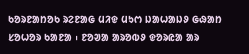ᱠᱚᱨᱱᱟᱴᱚᱠ ᱨᱮᱱᱟᱜ ᱢᱤᱫ ᱢᱩᱬ ᱡᱟᱦᱟᱡᱽ ᱜᱷᱟᱴ ᱥᱚᱦᱚᱨ ᱠᱟᱱᱟ ᱾ ᱱᱚᱣᱟ ᱟᱨᱚᱵᱽ ᱫᱚᱨᱭᱟ ᱟᱨ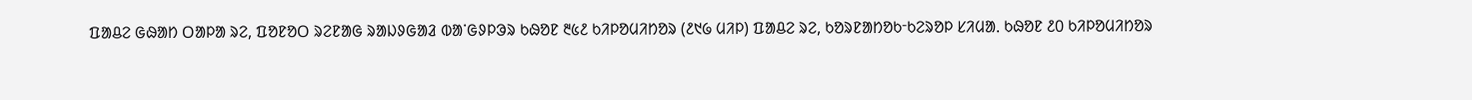ᱯᱟᱪᱮ ᱜᱷᱟᱴ ᱛᱟᱞᱟ ᱨᱮ, ᱯᱚᱱᱚᱛ ᱨᱮᱱᱟᱜ ᱨᱟᱡᱽᱜᱟᱲ ᱵᱟᱸᱜᱽᱞᱳᱨ ᱠᱷᱚᱱ ᱓᱕᱒ ᱠᱤᱞᱚᱢᱤᱴᱚᱨ (᱒᱑᱙ ᱢᱤᱞ) ᱯᱟᱪᱮ ᱨᱮ, ᱠᱚᱨᱱᱟᱴᱚᱠᱼᱠᱮᱨᱚᱞ ᱥᱤᱢᱟᱹ ᱠᱷᱚᱱ ᱒᱐ ᱠᱤᱞᱚᱢᱤᱴᱚᱨ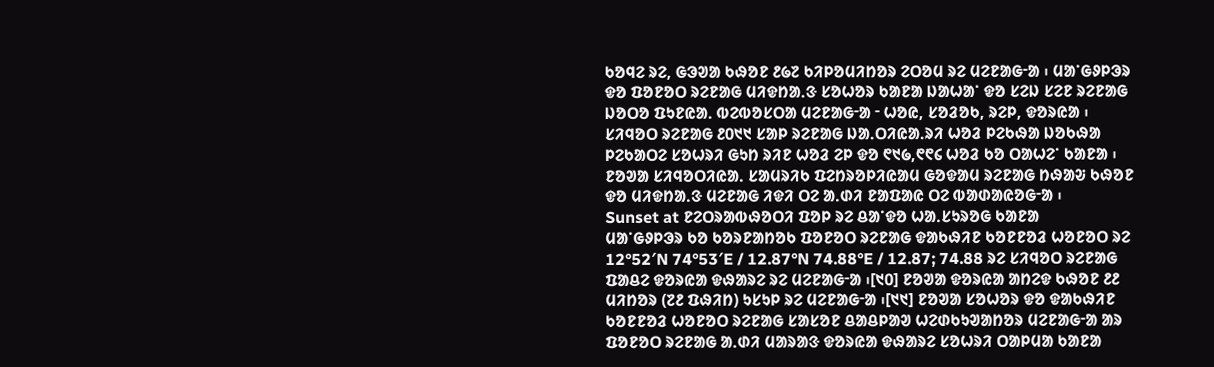ᱠᱚᱧᱮ ᱨᱮ, ᱜᱳᱣᱟ ᱠᱷᱚᱱ ᱒᱙᱗ ᱠᱤᱞᱚᱢᱤᱴᱚᱨ ᱮᱛᱚᱢ ᱨᱮ ᱢᱮᱱᱟᱜᱼᱟ ᱾ ᱢᱟᱸᱜᱽᱞᱳᱨ ᱫᱚ ᱯᱚᱱᱚᱛ ᱨᱮᱱᱟᱜ ᱢᱤᱫᱴᱟᱹᱝ ᱥᱚᱦᱚᱨ ᱠᱟᱱᱟ ᱡᱟᱦᱟᱸ ᱫᱚ ᱥᱮᱡ ᱥᱮᱱ ᱨᱮᱱᱟᱜ ᱡᱚᱛᱚ ᱯᱩᱱᱭᱟᱹ ᱵᱮᱵᱚᱥᱛᱟ ᱢᱮᱱᱟᱜᱼᱟ ᱼ ᱦᱚᱭ, ᱥᱚᱲᱚᱠ, ᱨᱮᱞ, ᱫᱚᱨᱭᱟ ᱾ ᱥᱤᱧᱚᱛ ᱨᱮᱱᱟᱜ ᱒᱐᱑᱑ ᱥᱟᱞ ᱨᱮᱱᱟᱜ ᱡᱟᱹᱛᱤᱭᱟᱹᱨᱤ ᱦᱚᱲ ᱞᱮᱠᱷᱟ ᱡᱚᱠᱷᱟ ᱞᱮᱠᱟᱛᱮ ᱥᱚᱦᱨᱤ ᱜᱩᱴ ᱨᱤᱱ ᱦᱚᱲ ᱮᱞ ᱫᱚ ᱖᱑᱙,᱖᱖᱔ ᱦᱚᱲ ᱠᱚ ᱛᱟᱦᱮᱸ ᱠᱟᱱᱟ ᱾ ᱱᱚᱣᱟ ᱥᱤᱧᱚᱛᱤᱭᱟᱹ ᱥᱟᱢᱨᱤᱠ ᱯᱮᱴᱨᱚᱞᱤᱭᱟᱢ ᱜᱚᱫᱟᱢ ᱨᱮᱱᱟᱜ ᱴᱷᱟᱶ ᱠᱷᱚᱱ ᱫᱚ ᱢᱤᱫᱴᱟᱹᱝ ᱢᱮᱱᱟᱜ ᱤᱫᱤ ᱛᱮ ᱟᱹᱰᱤ ᱱᱟᱯᱟᱭ ᱛᱮ ᱵᱟᱰᱟᱭᱚᱜᱼᱟ ᱾
Sunset at ᱱᱮᱛᱨᱟᱵᱷᱚᱛᱤ ᱯᱚᱞ ᱨᱮ ᱪᱟᱸᱫᱚ ᱦᱟᱹᱥᱩᱨᱚᱜ ᱠᱟᱱᱟ
ᱢᱟᱸᱜᱽᱞᱳᱨ ᱠᱚ ᱠᱚᱨᱱᱟᱴᱚᱠ ᱯᱚᱱᱚᱛ ᱨᱮᱱᱟᱜ ᱫᱟᱠᱷᱤᱱ ᱠᱚᱱᱱᱚᱲ ᱦᱚᱱᱚᱛ ᱨᱮ 12°52′N 74°53′E / 12.87°N 74.88°E / 12.87; 74.88 ᱨᱮ ᱥᱤᱧᱚᱛ ᱨᱮᱱᱟᱜ ᱯᱟᱪᱮ ᱫᱚᱨᱭᱟ ᱫᱷᱟᱨᱮ ᱨᱮ ᱢᱮᱱᱟᱜᱼᱟ ᱾[᱑᱐] ᱱᱚᱣᱟ ᱫᱚᱨᱭᱟ ᱟᱴᱮᱫ ᱠᱷᱚᱱ ᱒᱒ ᱢᱤᱴᱚᱨ (᱗᱒ ᱯᱷᱤᱴ) ᱩᱥᱩᱞ ᱨᱮ ᱢᱮᱱᱟᱜᱼᱟ ᱾[᱑᱑] ᱱᱚᱣᱟ ᱥᱚᱦᱚᱨ ᱫᱚ ᱫᱟᱠᱷᱤᱱ ᱠᱚᱱᱱᱚᱲ ᱦᱚᱱᱚᱛ ᱨᱮᱱᱟᱜ ᱥᱟᱥᱚᱱ ᱪᱟᱪᱞᱟᱣ ᱦᱮᱰᱠᱩᱣᱟᱴᱚᱨ ᱢᱮᱱᱟᱜᱼᱟ ᱟᱨ ᱯᱚᱱᱚᱛ ᱨᱮᱱᱟᱜ ᱟᱹᱰᱤ ᱢᱟᱨᱟᱝ ᱫᱚᱨᱭᱟ ᱫᱷᱟᱨᱮ ᱥᱚᱦᱨᱤ ᱛᱟᱞᱢᱟ ᱠᱟᱱᱟ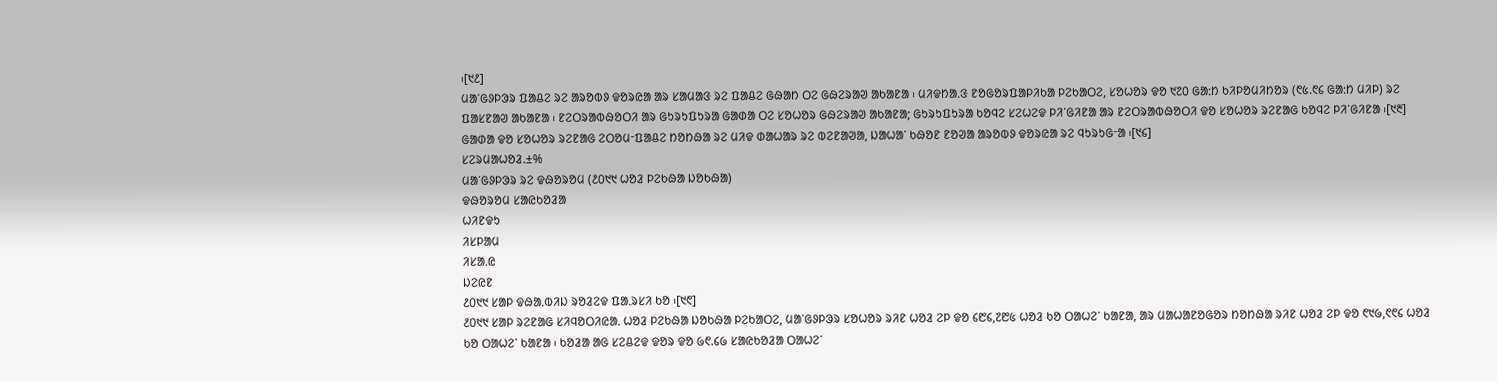᱾[᱑᱒]
ᱢᱟᱸᱜᱽᱞᱳᱨ ᱯᱟᱪᱮ ᱨᱮ ᱟᱨᱚᱵᱽ ᱫᱚᱨᱭᱟ ᱟᱨ ᱥᱟᱢᱟᱝ ᱨᱮ ᱯᱟᱪᱮ ᱜᱷᱟᱴ ᱛᱮ ᱜᱷᱮᱨᱟᱣ ᱟᱠᱟᱱᱟ ᱾ ᱢᱤᱫᱴᱟᱹᱝ ᱱᱚᱜᱚᱨᱯᱟᱞᱤᱠᱟ ᱞᱮᱠᱟᱛᱮ, ᱥᱚᱦᱚᱨ ᱫᱚ ᱑᱗᱐ ᱜᱟᱺᱴ ᱠᱤᱞᱚᱢᱤᱴᱚᱨ (᱖᱕.᱖᱔ ᱜᱟᱺᱴ ᱢᱤᱞ) ᱨᱮ ᱯᱟᱥᱱᱟᱣ ᱟᱠᱟᱱᱟ ᱾ ᱱᱮᱛᱨᱟᱵᱷᱚᱛᱤ ᱟᱨ ᱜᱩᱨᱩᱯᱩᱨᱟ ᱜᱟᱰᱟ ᱛᱮ ᱥᱚᱦᱚᱨ ᱜᱷᱮᱨᱟᱣ ᱟᱠᱟᱱᱟ; ᱜᱩᱨᱩᱯᱩᱨᱟ ᱠᱚᱧᱮ ᱥᱮᱦᱮᱫ ᱞᱤᱸᱜᱤᱱᱟ ᱟᱨ ᱱᱮᱛᱨᱟᱵᱷᱚᱛᱤ ᱫᱚ ᱥᱚᱦᱚᱨ ᱨᱮᱱᱟᱜ ᱠᱚᱧᱮ ᱞᱤᱸᱜᱤᱱᱟ ᱾[᱑᱓] ᱜᱟᱰᱟ ᱫᱚ ᱥᱚᱦᱚᱨ ᱨᱮᱱᱟᱜ ᱮᱛᱚᱢᱼᱯᱟᱪᱮ ᱴᱚᱴᱷᱟ ᱨᱮ ᱢᱤᱫ ᱰᱟᱦᱟᱨ ᱨᱮ ᱵᱮᱱᱟᱣᱟ, ᱡᱟᱦᱟᱸ ᱠᱷᱚᱱ ᱱᱚᱣᱟ ᱟᱨᱚᱵᱽ ᱫᱚᱨᱭᱟ ᱨᱮ ᱧᱩᱨᱩᱜᱼᱟ ᱾[᱑᱔]
ᱥᱮᱨᱢᱟᱦᱚᱲ.±%
ᱢᱟᱸᱜᱽᱞᱳᱨ ᱨᱮ ᱫᱷᱚᱨᱚᱢ (᱒᱐᱑᱑ ᱦᱚᱲ ᱞᱮᱠᱷᱟ ᱡᱚᱠᱷᱟ)
ᱫᱷᱚᱨᱚᱢ ᱥᱟᱭᱠᱚᱲᱟ
ᱦᱤᱱᱫᱩ
ᱤᱥᱞᱟᱢ
ᱤᱥᱟᱹᱭ
ᱡᱮᱭᱱ
᱒᱐᱑᱑ ᱥᱟᱞ ᱫᱷᱟᱹᱵᱤᱡ ᱨᱚᱲᱮᱫ ᱯᱟᱹᱨᱥᱤ ᱠᱚ ᱾[᱑᱖]
᱒᱐᱑᱑ ᱥᱟᱞ ᱨᱮᱱᱟᱜ ᱥᱤᱧᱚᱛᱤᱭᱟᱹ ᱦᱚᱲ ᱞᱮᱠᱷᱟ ᱡᱚᱠᱷᱟ ᱞᱮᱠᱟᱛᱮ, ᱢᱟᱸᱜᱽᱞᱳᱨ ᱥᱚᱦᱚᱨ ᱨᱤᱱ ᱦᱚᱲ ᱮᱞ ᱫᱚ ᱔᱘᱔,᱗᱘᱕ ᱦᱚᱲ ᱠᱚ ᱛᱟᱦᱮᱸ ᱠᱟᱱᱟ, ᱟᱨ ᱢᱟᱦᱟᱱᱚᱜᱚᱨ ᱴᱚᱴᱷᱟ ᱨᱤᱱ ᱦᱚᱲ ᱮᱞ ᱫᱚ ᱖᱑᱙,᱖᱖᱔ ᱦᱚᱲ ᱠᱚ ᱛᱟᱦᱮᱸ ᱠᱟᱱᱟ ᱾ ᱠᱚᱲᱟ ᱟᱜ ᱥᱮᱪᱮᱫ ᱫᱚᱨ ᱫᱚ ᱙᱖.᱔᱙ ᱥᱟᱭᱠᱚᱲᱟ ᱛᱟᱦᱮᱸ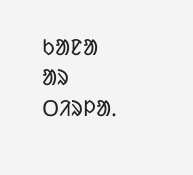ᱠᱟᱱᱟ ᱟᱨ ᱛᱤᱨᱞᱟᱹ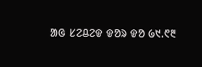ᱟᱜ ᱥᱮᱪᱮᱫ ᱫᱚᱨ ᱫᱚ ᱙᱑.᱖᱓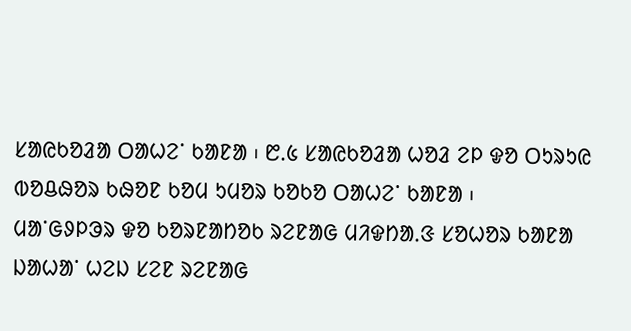ᱥᱟᱭᱠᱚᱲᱟ ᱛᱟᱦᱮᱸ ᱠᱟᱱᱟ ᱾ ᱘.᱕ ᱥᱟᱭᱠᱚᱲᱟ ᱦᱚᱲ ᱮᱞ ᱫᱚ ᱛᱩᱨᱩᱭ ᱵᱚᱪᱷᱚᱨ ᱠᱷᱚᱱ ᱠᱚᱢ ᱩᱢᱚᱨ ᱠᱚᱠᱚ ᱛᱟᱦᱮᱸ ᱠᱟᱱᱟ ᱾
ᱢᱟᱸᱜᱽᱞᱳᱨ ᱫᱚ ᱠᱚᱨᱱᱟᱴᱚᱠ ᱨᱮᱱᱟᱜ ᱢᱤᱫᱴᱟᱹᱝ ᱥᱚᱦᱚᱨ ᱠᱟᱱᱟ ᱡᱟᱦᱟᱸ ᱦᱮᱡ ᱥᱮᱱ ᱨᱮᱱᱟᱜ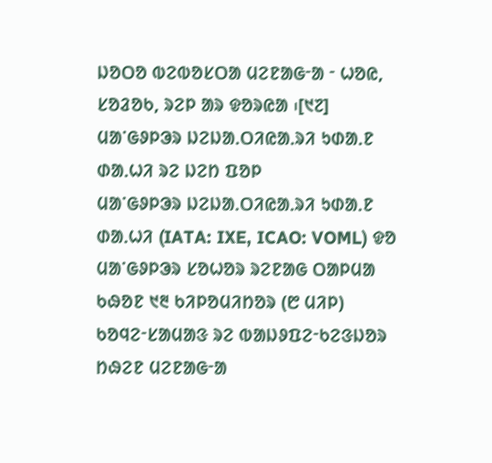ᱡᱚᱛᱚ ᱵᱮᱵᱚᱥᱛᱟ ᱢᱮᱱᱟᱜᱼᱟ ᱼ ᱦᱚᱭ, ᱥᱚᱲᱚᱠ, ᱨᱮᱞ ᱟᱨ ᱫᱚᱨᱭᱟ ᱾[᱑᱗]
ᱢᱟᱸᱜᱽᱞᱳᱨ ᱡᱮᱡᱟᱹᱛᱤᱭᱟᱹᱨᱤ ᱩᱰᱟᱹᱱ ᱰᱟᱹᱦᱤ ᱨᱮ ᱡᱮᱴ ᱯᱚᱞ
ᱢᱟᱸᱜᱽᱞᱳᱨ ᱡᱮᱡᱟᱹᱛᱤᱭᱟᱹᱨᱤ ᱩᱰᱟᱹᱱ ᱰᱟᱹᱦᱤ (IATA: IXE, ICAO: VOML) ᱫᱚ ᱢᱟᱸᱜᱽᱞᱳᱨ ᱥᱚᱦᱚᱨ ᱨᱮᱱᱟᱜ ᱛᱟᱞᱢᱟ ᱠᱷᱚᱱ ᱑᱓ ᱠᱤᱞᱚᱢᱤᱴᱚᱨ (᱘ ᱢᱤᱞ) ᱠᱚᱧᱮᱼᱥᱟᱢᱟᱝ ᱨᱮ ᱵᱟᱡᱽᱯᱮᱼᱠᱮᱝᱡᱚᱨ ᱴᱷᱮᱱ ᱢᱮᱱᱟᱜᱼᱟ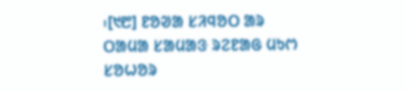᱾[᱑᱘] ᱱᱚᱣᱟ ᱥᱤᱧᱚᱛ ᱟᱨ ᱛᱟᱢᱟ ᱥᱟᱢᱟᱝ ᱨᱮᱱᱟᱜ ᱢᱩᱬ ᱥᱚᱦᱚᱨ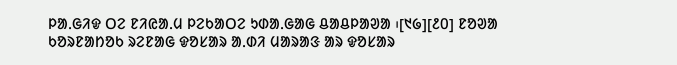ᱞᱟᱹᱜᱤᱫ ᱛᱮ ᱱᱤᱭᱟᱹᱢ ᱞᱮᱠᱟᱛᱮ ᱩᱰᱟᱹᱜᱟᱜ ᱪᱟᱪᱞᱟᱣᱟ ᱾[᱑᱙][᱒᱐] ᱱᱚᱣᱟ ᱠᱚᱨᱱᱟᱴᱚᱠ ᱨᱮᱱᱟᱜ ᱫᱚᱥᱟᱨ ᱟᱹᱰᱤ ᱢᱟᱨᱟᱝ ᱟᱨ ᱫᱚᱥᱟᱨ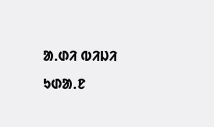ᱟᱹᱰᱤ ᱵᱤᱡᱤ ᱩᱰᱟᱹᱱ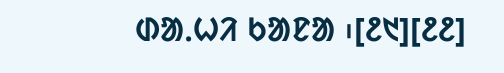ᱰᱟᱹᱦᱤ ᱠᱟᱱᱟ ᱾[᱒᱑][᱒᱒]